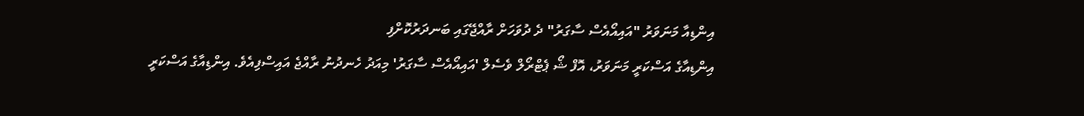އިންޑިއާ މަނަވަރު "އައިއޯއެސް ސާގަރު" ދެ ދުވަހަށް ރާއްޖޭގައި ބަނދަރުކޮށްފި
އިންޑިއާގެ އަސްކަރީ މަނަވަރު، އޮފް ޝޯ ޕެޓްރޯލް ވެސެލް 'އައިއޯއެސް ސާގަރު' މިއަދު ހެނދުނު ރާއްޖެ އައިސްފިއެވެ. އިންޑިއާގެ އަސްކަރީ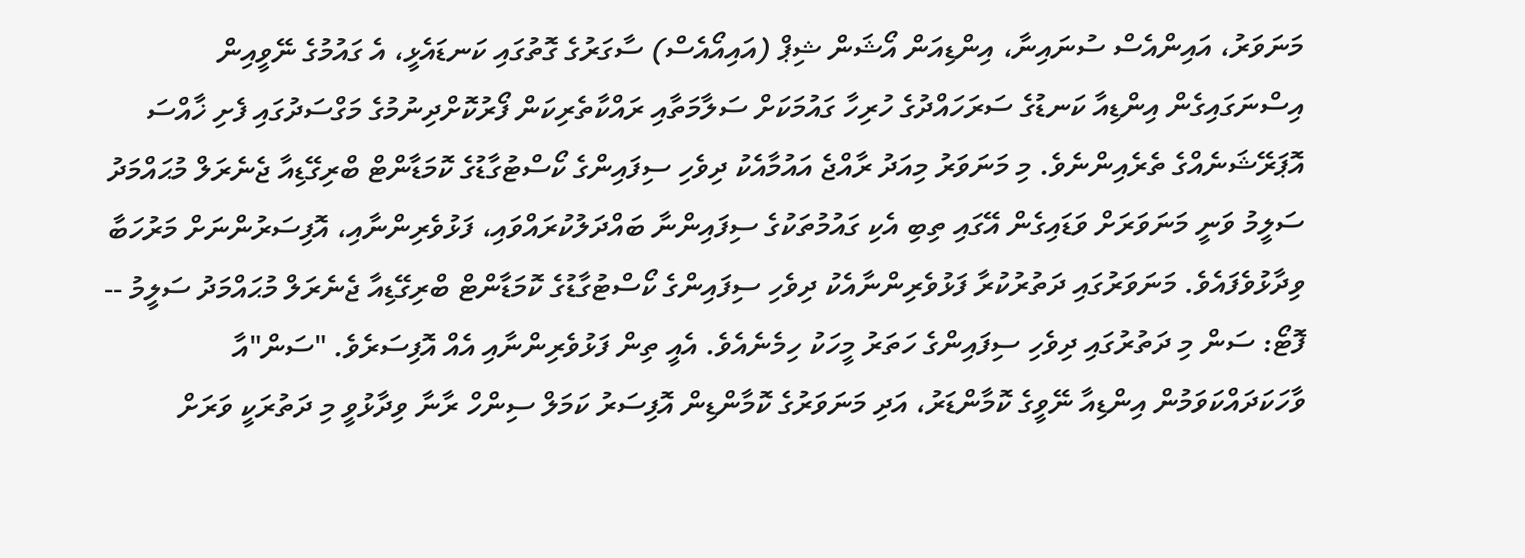މަނަވަރު، އައިންއެސް ސުނައިނާ، އިންޑިއަން އޯޝަން ޝިޕް (އައިއޯއެސް) ސާގަރުގެ ގޮތުގައި ކަނޑައެޅީ، އެ ގައުމުގެ ނޭވީއިން އިސްނަގައިގެން އިންޑިއާ ކަނޑުގެ ސަރަހައްދުގެ ހުރިހާ ގައުމަކަށް ސަލާމަތާއި ރައްކާތެރިކަން ފޯރުކޮށްދިނުމުގެ މަގްސަދުގައި ފެށި ޚާއްސަ އޮޕަރޭޝަނެއްގެ ތެރެއިންނެވެ. މި މަނަވަރު މިއަދު ރާއްޖެ އައުމާއެކު ދިވެހި ސިފައިންގެ ކޯސްޓުގާޑުގެ ކޮމަޑާންޓް ބްރިގޭޑިއާ ޖެނެރަލް މުޙައްމަދު ސަލީމު ވަނީ މަނަވަރަށް ވަޑައިގެން އޭގައި ތިބި އެކި ގައުމުތަކުގެ ސިފައިންނާ ބައްދަލުކުރައްވައި، ފަޅުވެރިންނާއި، އޮފިސަރުންނަށް މަރުހަބާ ވިދާޅުވެފައެވެ. މަނަވަރުގައި ދަތުރުކުރާ ފަޅުވެރިންނާއެކު ދިވެހި ސިފައިންގެ ކޯސްޓުގާޑުގެ ކޮމަޑާންޓް ބްރިގޭޑިއާ ޖެނެރަލް މުޙައްމަދު ސަލީމު -- ފޮޓޯ: ސަން މި ދަތުރުގައި ދިވެހި ސިފައިންގެ ހަތަރު މީހަކު ހިމެނެއެވެ. އެއީ ތިން ފަޅުވެރިންނާއި އެއް އޮފިސަރެވެ. "ސަން"އާ ވާހަކަދައްކަވަމުން އިންޑިއާ ނޭވީގެ ކޮމާންޑަރު، އަދި މަނަވަރުގެ ކޮމާންޑިން އޮފިސަރު ކަމަލް ސިންހް ރާނާ ވިދާޅުވީ މި ދަތުރަކީ ވަރަށް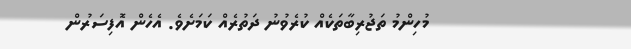މުހިންމު ތަޖުރިބާތަކެއް ކުރެވުނު ދަތުރެއް ކަމަށެވެ. އެހެން އޮފިސަރުން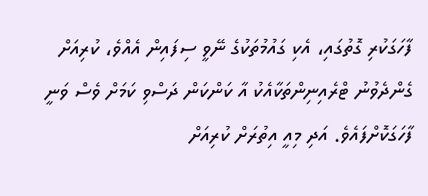ފާހަގަކުރި ގޮތުގައި، އެކި ގައުމުތަކުގެ ނޭވީ ސިފައިން އެއްވެ، ކުރިއަށް ގެންދެވުނު ޓްރެއިނިންތަކާއެކު އާ ކަންކަން ދަސްވި ކަމަށް ވެސް ވަނީ ފާހަގަކޮށްފައެވެ. އަދި މިއީ އިތުރަށް ކުރިއަށް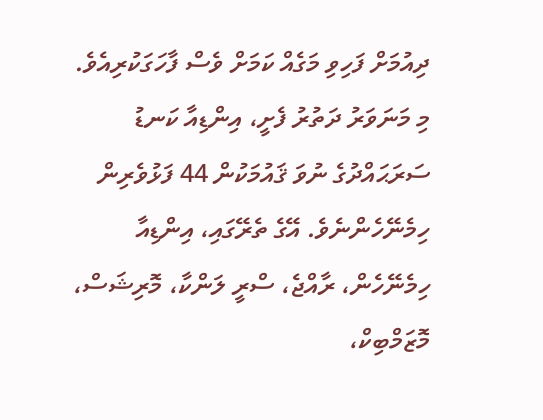ދިއުމަށް ފަހިވި މަގެއް ކަމަށް ވެސް ފާހަގަކުރިއެވެ. މި މަނަވަރު ދަތުރު ފެށީ، އިންޑިއާ ކަނޑު ސަރަޙައްދުގެ ނުވަ ޤައުމަކުން 44 ފަޅުވެރިން ހިމެނޭހެންނެވެ. އޭގެ ތެރޭގައި، އިންޑިއާ ހިމެނޭހެން، ރާއްޖެ، ސްރީ ލަންކާ، މޮރިޝަސް، މޮޒަމްބިކް،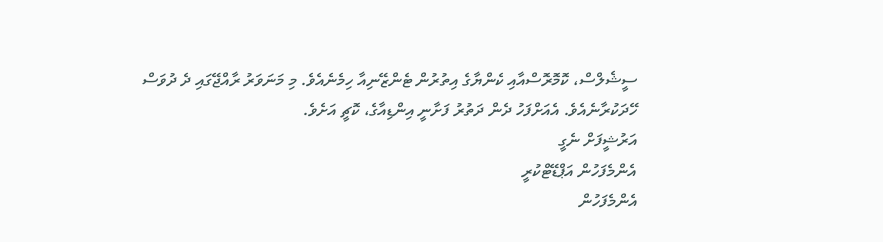ސީޝެލްސް، ކޮމޮރޮސްއާއި ކެންޔާގެ އިތުރުން ޓެންޒޭނިއާ ހިމެނެއެވެ. މި މަނަވަރު ރާއްޖޭގައި ދެ ދުވަސް ހޭދަކުރާނެއެވެ. އެއަށްފަހު ދެން ދަތުރު ފަށާނީ އިންޑިއާގެ، ކޮޗީ އަށެވެ.
އަރުޝީފަށް ނެގީ
އެންމެފަހުން އަޕްޑޭޓްކުރީ
އެންމެފަހުން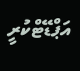އަޕްޑޭޓްކުރީ